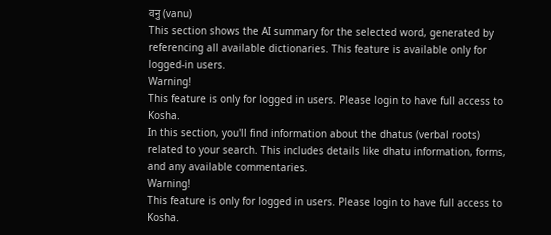वनु (vanu)
This section shows the AI summary for the selected word, generated by referencing all available dictionaries. This feature is available only for logged-in users.
Warning!
This feature is only for logged in users. Please login to have full access to Kosha.
In this section, you'll find information about the dhatus (verbal roots) related to your search. This includes details like dhatu information, forms, and any available commentaries.
Warning!
This feature is only for logged in users. Please login to have full access to Kosha.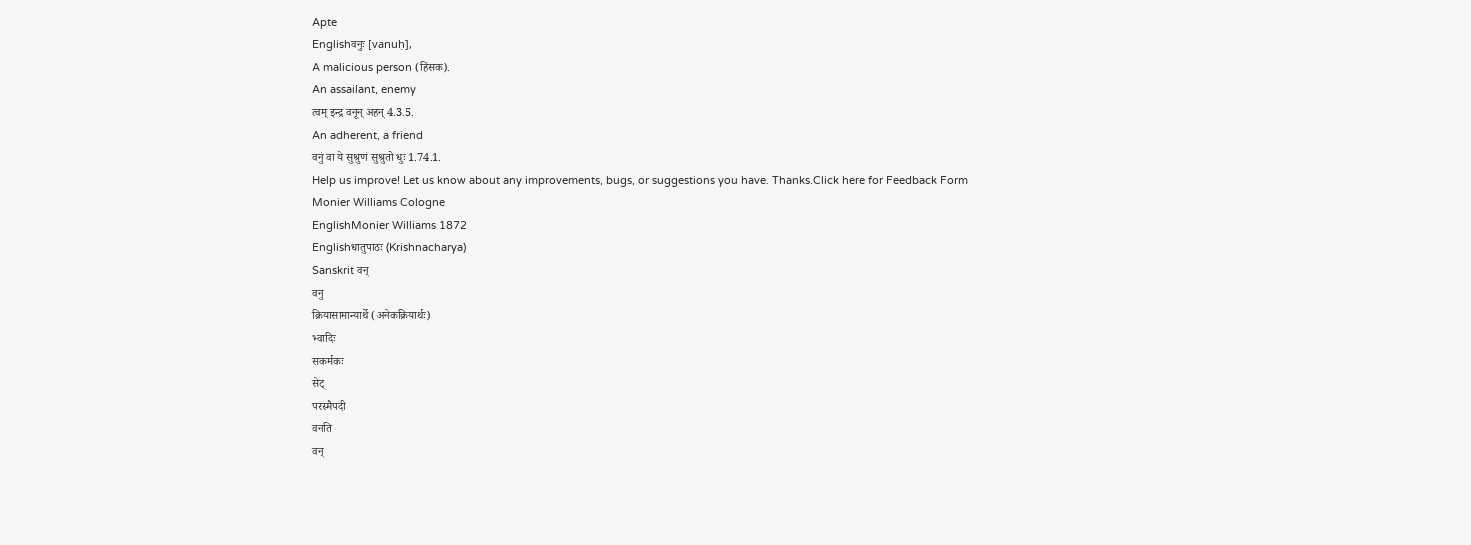Apte
Englishवनुः [vanuḥ],
A malicious person (हिंसक).
An assailant, enemy
त्वम् इन्द्र वनून् अहन् 4.3.5.
An adherent, a friend
वनुं वा ये सुश्रुणं सुश्रुतो धुः 1.74.1.
Help us improve! Let us know about any improvements, bugs, or suggestions you have. Thanks.Click here for Feedback Form
Monier Williams Cologne
EnglishMonier Williams 1872
Englishधातुपाठः (Krishnacharya)
Sanskrit वन्
वनु
क्रियासामान्यार्थे (अनेकक्रियार्थः)
भ्वादिः
सकर्मकः
सेट्
परस्मैपदी
वनति
वन्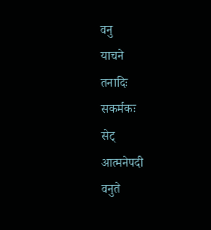वनु
याचने
तनादिः
सकर्मकः
सेट्
आत्मनेपदी
वनुते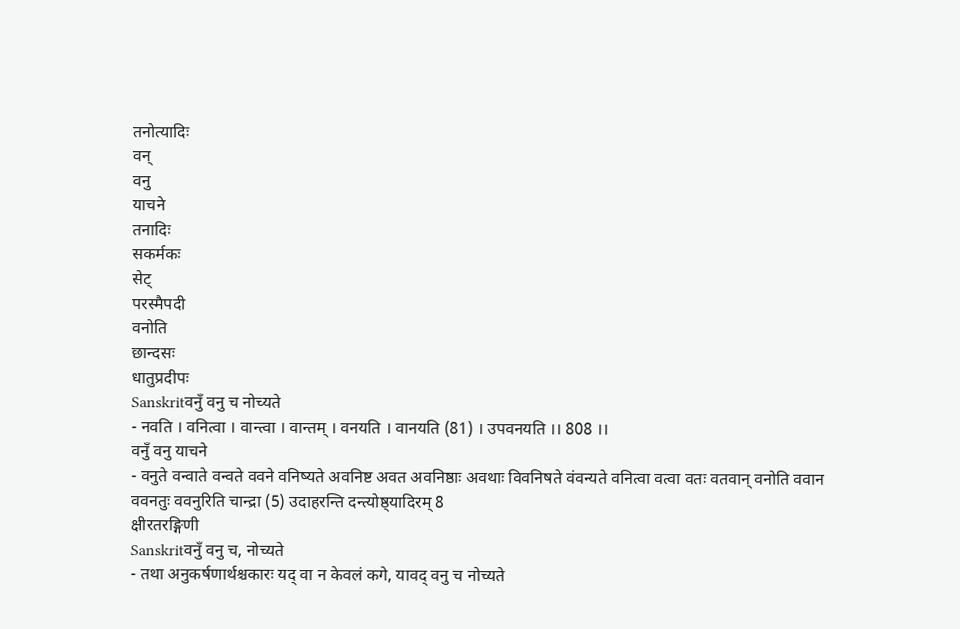तनोत्यादिः
वन्
वनु
याचने
तनादिः
सकर्मकः
सेट्
परस्मैपदी
वनोति
छान्दसः
धातुप्रदीपः
Sanskritवनुँ वनु च नोच्यते
- नवति । वनित्वा । वान्त्वा । वान्तम् । वनयति । वानयति (81) । उपवनयति ।। 808 ।।
वनुँ वनु याचने
- वनुते वन्वाते वन्वते ववने वनिष्यते अवनिष्ट अवत अवनिष्ठाः अवथाः विवनिषते वंवन्यते वनित्वा वत्वा वतः वतवान् वनोति ववान ववनतुः ववनुरिति चान्द्रा (5) उदाहरन्ति दन्त्योष्ठ्यादिरम् 8
क्षीरतरङ्गिणी
Sanskritवनुँ वनु च, नोच्यते
- तथा अनुकर्षणार्थश्चकारः यद् वा न केवलं कगे, यावद् वनु च नोच्यते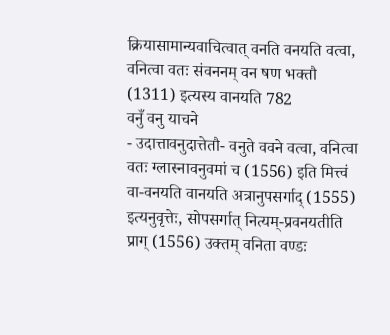क्रियासामान्यवाचित्वात् वनति वनयति वत्वा, वनित्वा वतः संवननम् वन षण भक्तौ (1311) इत्यस्य वानयति 782
वनुँ वनु याचने
- उदात्तावनुदात्तेतौ- वनुते ववने वत्वा, वनित्वा वतः ग्लास्नावनुवमां च (1556) इति मित्त्वं वा-वनयति वानयति अत्रानुपसर्गाद् (1555) इत्यनुवृत्तेः, सोपसर्गात् नित्यम्-प्रवनयतीति प्राग् (1556) उक्तम् वनिता वण्डः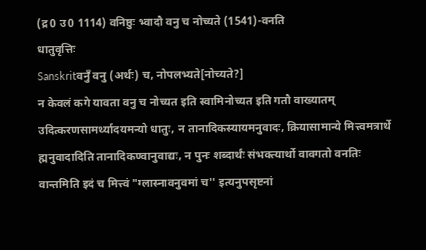(द्र0 उ0 1114) वनिष्ठुः भ्वादौ वनु च नोच्यते (1541)-वनति
धातुवृत्तिः
Sanskritवनुँ वनु (अर्थः) च, नोपलभ्यते[नोच्यते?]
न केवलं कगे यावता वनु च नोच्यत इति स्वामिनोच्यत इति गतौ वाख्यातम् उदित्करणसामर्थ्यादयमन्यो धातुः, न तानादिकस्यायमनुवादः, क्रियासामान्ये मित्त्वमत्रार्थे ह्मनुवादादिति तानादिकण्वानुवाद्यः, न पुनः शब्दार्थंः संभक्त्यार्थो वावगतो वनतिः वान्तमिति इदं च मित्त्वं "ग्लास्नावनुवमां च'' इत्यनुपसृष्टनां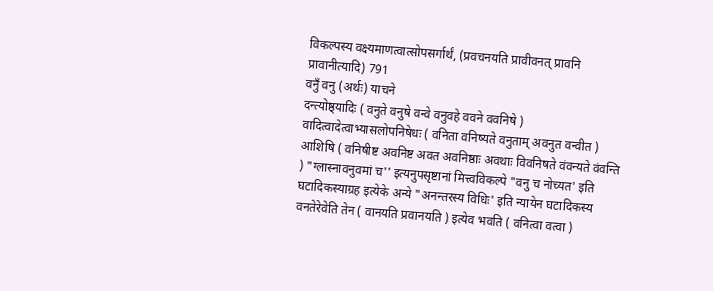विकल्पस्य वक्ष्यमाणत्वात्सोपसर्गार्थं, (प्रवचनयति प्रावीवनत् प्रावनि प्रावानीत्यादि) 791
वनुँ वनु (अर्थः) याचने
दन्त्योष्ठ्यादिः ( वनुते वनुषे वन्वे वनुवहे ववने ववनिषे ) वादित्वादेत्वाभ्यासलोपनिषेधः ( वनिता वनिष्यते वनुताम् अवनुत वन्वीत ) आशिषि ( वनिषीष्ट अवनिष्ट अवत अवनिष्ठाः अवथाः विवनिषते वंवन्यते वंवन्ति ) "ग्लास्नावनुवमां च'' इत्यनुपसृष्टानां मित्त्वविकल्पे "वनु च नोच्यत' इति घटादिकस्याग्रह इत्येके अन्ये "अनन्तरस्य विधिः' इति न्यायेन घटादिकस्य वनतेरेवेति तेन ( वानयति प्रवानयति ) इत्येव भवति ( वनित्वा वत्वा )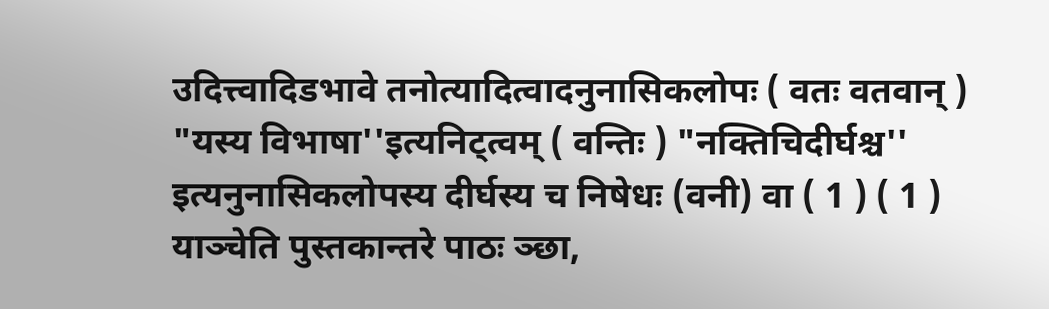उदित्त्वादिडभावे तनोत्यादित्वादनुनासिकलोपः ( वतः वतवान् ) "यस्य विभाषा''इत्यनिट्त्वम् ( वन्तिः ) "नक्तिचिदीर्घश्च'' इत्यनुनासिकलोपस्य दीर्घस्य च निषेधः (वनी) वा ( 1 ) ( 1 ) याञ्चेति पुस्तकान्तरे पाठः ञ्छा,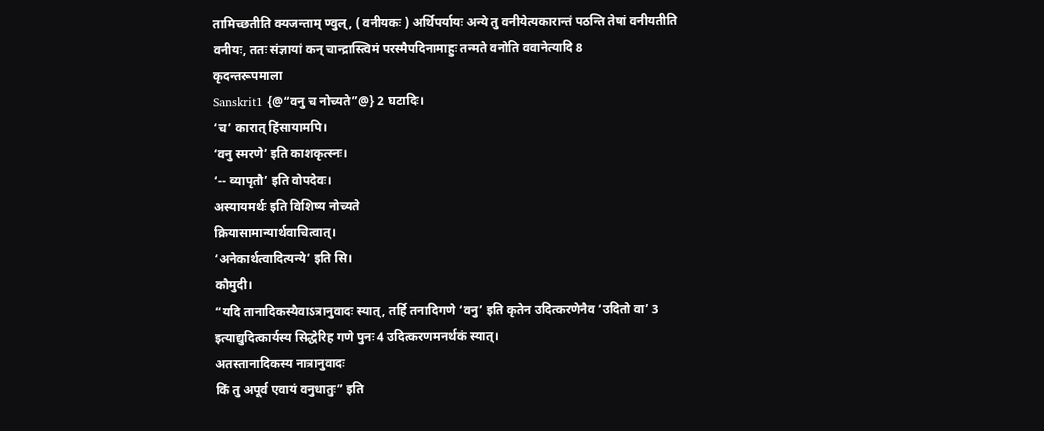तामिच्छतीति क्यजन्ताम् ण्वुल्, ( वनीयकः ) अर्थिपर्यायः अन्ये तु वनीयेत्यकारान्तं पठन्ति तेषां वनीयतीति वनीयः, ततः संज्ञायां कन् चान्द्रास्त्विमं परस्मैपदिनामाहुः तन्मते वनोति ववानेत्यादि 8
कृदन्तरूपमाला
Sanskrit1 {@“वनु च नोच्यते”@} 2 घटादिः।
‘च’ कारात् हिंसायामपि।
‘वनु स्मरणे’ इति काशकृत्स्नः।
‘-- व्यापृतौ’ इति वोपदेवः।
अस्यायमर्थः इति विशिष्य नोच्यते
क्रियासामान्यार्थवाचित्वात्।
‘अनेकार्थत्वादित्यन्ये’ इति सि।
कौमुदी।
“यदि तानादिकस्यैवाऽत्रानुवादः स्यात्, तर्हि तनादिगणे ‘वनु’ इति कृतेन उदित्करणेनैव ‘उदितो वा’ 3 इत्याद्युदित्कार्यस्य सिद्धेरिह गणे पुनः 4 उदित्करणमनर्थकं स्यात्।
अतस्तानादिकस्य नात्रानुवादः
किं तु अपूर्व एवायं वनुधातुः” इति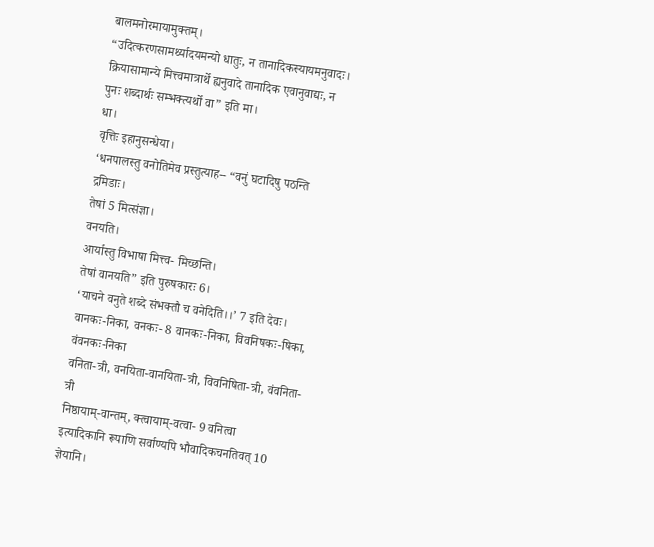बालमनोरमायामुक्तम्।
“उदित्करणसामर्थ्यादयमन्यो धातुः, न तानादिकस्यायमनुवादः।
क्रियासामान्ये मित्त्वमात्रार्थे ह्यनुवादे तानादिक एवानुवाद्यः, न पुनः शब्दार्थः सम्भक्त्यर्थो वा” इति मा।
धा।
वृत्तिः इहानुसन्धेया।
‘धनपालस्तु वनोतिमेव प्रस्तुत्याह-- “वनुं घटादिषु पठन्ति द्रमिडाः।
तेषां 5 मित्संज्ञा।
वनयति।
आर्यास्तु विभाषा मित्त्व- मिच्छन्ति।
तेषां वानयति” इति पुरुषकारः 6।
‘याचने वनुते शब्दे संभक्तौ च वनेदिति।।’ 7 इति देवः।
वानकः-निका, वनकः- 8 वानकः-निका, विवनिषकः-षिका, वंवनकः-निका
वनिता-त्री, वनयिता-वानयिता-त्री, विवनिषिता-त्री, वंवनिता-त्री
निष्ठायाम्-वान्तम्, क्त्वायाम्-वत्वा- 9 वनित्वा
इत्यादिकानि रूपाणि सर्वाण्यपि भौवादिकचनतिवत् 10 ज्ञेयानि।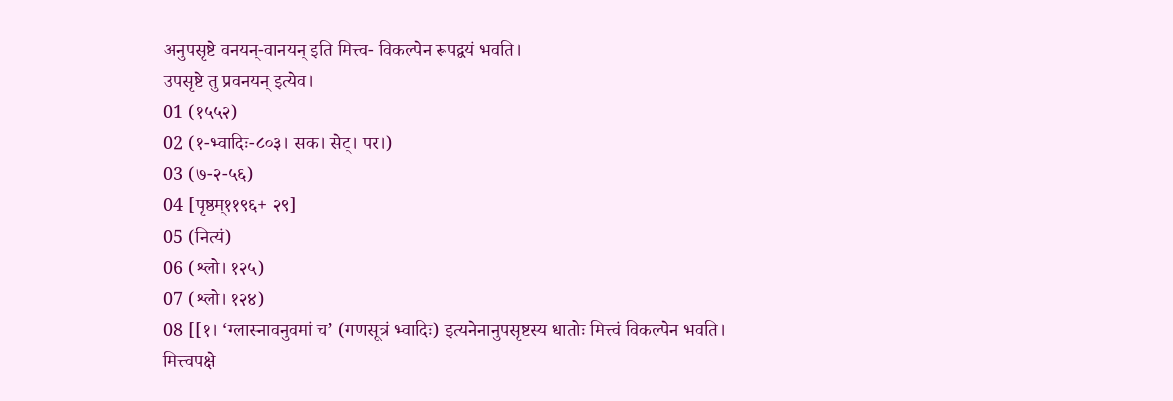अनुपसृष्टे वनयन्-वानयन् इति मित्त्व- विकल्पेन रूपद्वयं भवति।
उपसृष्टे तु प्रवनयन् इत्येव।
01 (१५५२)
02 (१-भ्वादिः-८०३। सक। सेट्। पर।)
03 (७-२-५६)
04 [पृष्ठम्११९६+ २९]
05 (नित्यं)
06 (श्लो। १२५)
07 (श्लो। १२४)
08 [[१। ‘ग्लास्नावनुवमां च’ (गणसूत्रं भ्वादिः) इत्यनेनानुपसृष्टस्य धातोः मित्त्वं विकल्पेन भवति। मित्त्वपक्षे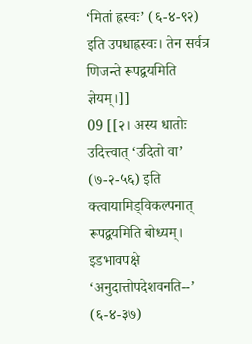‘मितां ह्रस्वः’ (६-४-९२) इति उपधाह्रस्वः। तेन सर्वत्र णिजन्ते रूपद्वयमिति ज्ञेयम्।]]
09 [[२। अस्य धातोः उदित्त्वात् ‘उदितो वा’ (७-२-५६) इति क्त्वायामिड्विकल्पनात् रूपद्वयमिति बोध्यम्। इडभावपक्षे ‘अनुदात्तोपदेशवनति--’ (६-४-३७)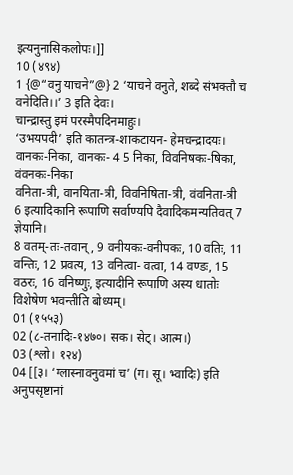इत्यनुनासिकलोपः।]]
10 (४९४)
1 {@“वनु याचने”@} 2 ‘याचने वनुते, शब्दे संभक्तौ च वनेदिति।।’ 3 इति देवः।
चान्द्रास्तु इमं परस्मैपदिनमाहुः।
‘उभयपदी’ इति कातन्त्र-शाकटायन- हेमचन्द्रादयः।
वानकः-निका, वानकः- 4 5 निका, विवनिषकः-षिका, वंवनकः-निका
वनिता-त्री, वानयिता-त्री, विवनिषिता-त्री, वंवनिता-त्री
6 इत्यादिकानि रूपाणि सर्वाण्यपि दैवादिकमन्यतिवत् 7 ज्ञेयानि।
8 वतम्-तः-तवान्, 9 वनीयकः-वनीपकः, 10 वतिः, 11 वन्तिः, 12 प्रवत्य, 13 वनित्वा- वत्वा, 14 वण्डः, 15 वठरः, 16 वनिष्णुः, इत्यादीनि रूपाणि अस्य धातोः विशेषेण भवन्तीति बोध्यम्।
01 (१५५३)
02 (८-तनादिः-१४७०। सक। सेट्। आत्म।)
03 (श्लो। १२४)
04 [[३। ‘ग्लास्नावनुवमां च’ (ग। सू। भ्वादिः) इति अनुपसृष्टानां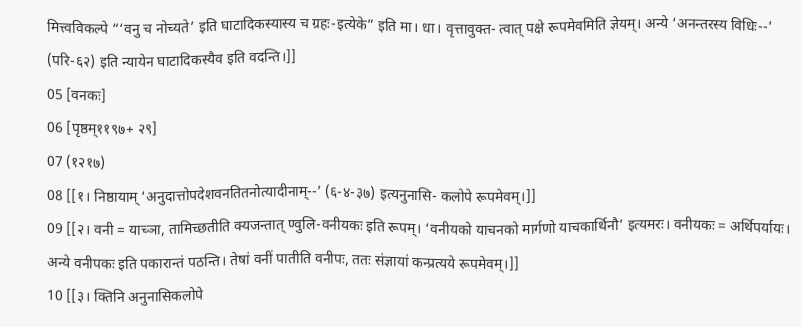मित्त्वविकल्पे “‘वनु च नोच्यते’ इति घाटादिकस्यास्य च ग्रहः-इत्येके” इति मा। धा। वृत्तावुक्त- त्वात् पक्षे रूपमेवमिति ज्ञेयम्। अन्ये ‘अनन्तरस्य विधिः--’ (परि-६२) इति न्यायेन घाटादिकस्यैव इति वदन्ति।]]
05 [वनकः]
06 [पृष्ठम्११९७+ २९]
07 (१२१७)
08 [[१। निष्ठायाम् ‘अनुदात्तोपदेशवनतितनोत्यादीनाम्--’ (६-४-३७) इत्यनुनासि- कलोपे रूपमेवम्।]]
09 [[२। वनी = याच्ञा, तामिच्छतीति क्यजन्तात् ण्वुलि-वनीयकः इति रूपम्। ‘वनीयको याचनको मार्गणो याचकार्थिनौ’ इत्यमरः। वनीयकः = अर्थिपर्यायः। अन्ये वनीपकः इति पकारान्तं पठन्ति। तेषां वनीं पातीति वनीपः, ततः संज्ञायां कन्प्रत्यये रूपमेवम्।]]
10 [[३। क्तिनि अनुनासिकलोपे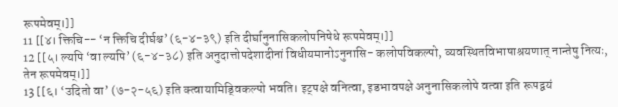रूपमेवम्।]]
11 [[४। क्तिचि-- ‘न क्तिचि दीर्घश्च’ (६-४-३९) इति दीर्घानुनासिकलोपनिषेधे रूपमेवम्।]]
12 [[५। ल्यपि ‘वा ल्यपि’ (६-४-३८) इति अनुदात्तोपदेशादीनां विधीयमानोऽनुनासि- कलोपविकल्पो, व्यवस्थितविभाषाश्रयणात् नान्तेषु नित्यः, तेन रूपमेवम्।]]
13 [[६। ‘उदितो वा’ (७-२-५६) इति क्त्वायामिड्विकल्पो भवति। इट्पक्षे वनित्वा, इडभावपक्षे अनुनासिकलोपे वत्वा इति रूपद्वयं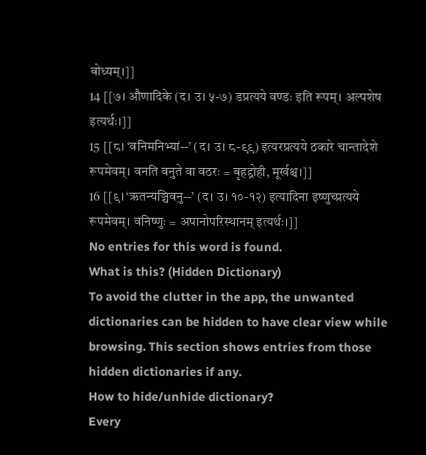बोध्यम्।]]
14 [[७। औणादिके (द। उ। ५-७) डप्रत्यये वण्डः इति रूपम्। अल्पशेष इत्यर्थः।]]
15 [[८। ‘वनिमनिभ्यां--’ (द। उ। ८-९९) इत्यरप्रत्यये ठकारे चान्तादेशे रूपमेवम्। वनति वनुते वा वठरः = बृहद्द्रोही, मूर्खश्च।]]
16 [[९। ‘ऋतन्यञ्चिवनु--’ (द। उ। १०-१२) इत्यादिना इष्णुच्प्रत्यये रूपमेवम्। वनिष्णुः = अपानोपरिस्थानम् इत्यर्थः।]]
No entries for this word is found.
What is this? (Hidden Dictionary)
To avoid the clutter in the app, the unwanted dictionaries can be hidden to have clear view while browsing. This section shows entries from those hidden dictionaries if any.
How to hide/unhide dictionary?
Every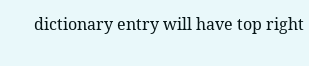dictionary entry will have top right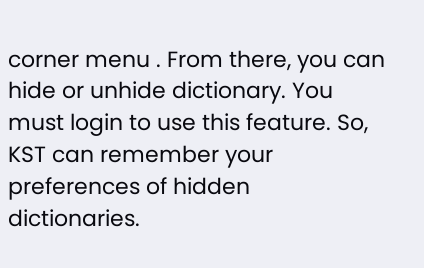corner menu . From there, you can hide or unhide dictionary. You must login to use this feature. So, KST can remember your preferences of hidden dictionaries.